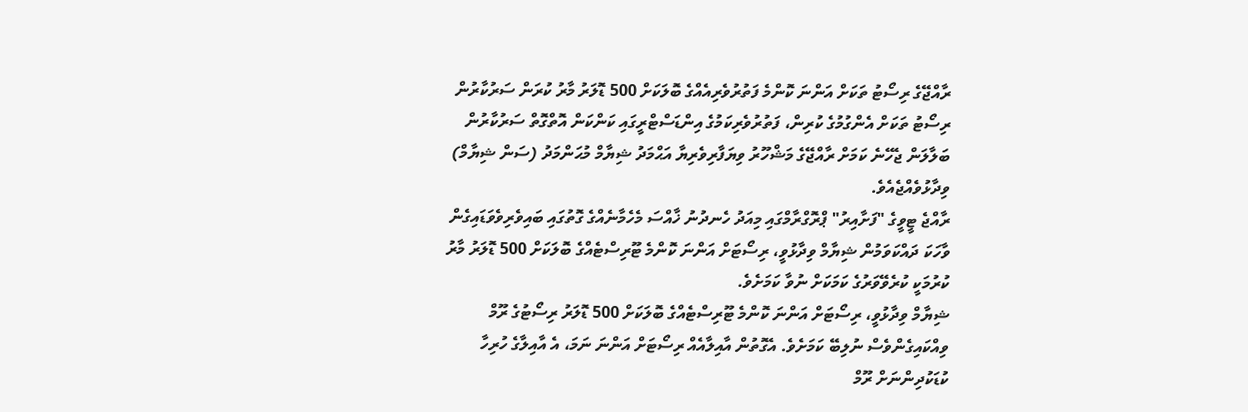ރާއްޖޭގެ ރިސޯޓު ތަކަށް އަންނަ ކޮންމެ ފަތުރުވެރިއެއްގެ ބޮލަކަށް 500 ޑޮލަރު މާރު ކުރަން ސަރުކާރުން ރިސޯޓު ތަކަށް އެންގުމުގެ ކުރިން، ފަތުރުވެރިކަމުގެ އިންޑަސްޓްރީގައި ކަންކަން އޮތްގޮތް ސަރުކާރުން ބަލާލަން ޖެހޭނެ ކަމަށް ރާއްޖޭގެ މަޝްހޫރު ވިޔަފާރިވެރިޔާ އަޙްމަދު ޝިޔާމް މުޙަންމަދު (ސަން ޝިޔާމް) ވިދާޅުވެއްޖެއެވެ.
ރާއްޖެ ޓީވީގެ "ފަށާއިރު" ޕްރޮގްރާމްގައި މިއަދު ހެނދުނު ޚާއްސަ މެހެމާނެއްގެ ގޮތުގައި ބައިވެރިވެވަޑައިގެން ވާހަކަ ދައްކަވަމުން ޝިޔާމް ވިދާޅުވީ، ރިސޯޓަށް އަންނަ ކޮންމެ ޓޫރިސްޓެއްގެ ބޮލަކަށް 500 ޑޮލަރު މާރު ކުރުމަކީ ކުރެވޭވަރުގެ ކަމަކަށް ނުވާ ކަމަށެވެ.
ޝިޔާމް ވިދާޅުވީ، ރިސޯޓަށް އަންނަ ކޮންމެ ޓޫރިސްޓެއްގެ ބޮލަކަށް 500 ޑޮލަރު ރިސޯޓުގެ ރޫމް ވިއްކައިގެންވެސް ނުލިބޭ ކަމަށެވެ. އެގޮތުން އާއިލާއެއް ރިސޯޓަށް އަންނަ ނަމަ، އެ އާއިލާގެ ހުރިހާ ކުޑަކުދިންނަށް ރޫމް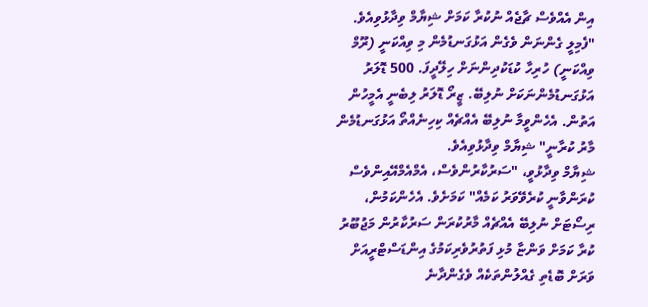އިން އެއްވެސް ޗާޖެއް ނުކުރާ ކަމަށް ޝިޔާމް ވިދާޅުވިއެވެ.
"ފެމިލީ ގެންނަން ވެގެން އަޅުގަނޑުމެން މި ވިއްކަނީ (ރޫމް ވިއްކަނީ) ހުރިހާ ކުޑަކުދިންނަށް ހިލޭދީފަ. 500 ޑޮލަރު އަޅުގަނޑުމެންނަކަށް ނުލިބޭ. ޒީރޯ ޑޮލަރު ލިބެނީ އެމީހުން އަތުން. އެހެންވީމާ ނުލިބޭ އެއްޗެއް ކިހިނެއްތޯ އަޅުގަނޑުމެން މާރު ކުރާނީ" ޝިޔާމް ވިދާޅުވިއެވެ.
ޝިޔާމް ވިދާޅުވީ، "ސަރުކާރުންވެސް، އެމްއެމްއޭއިންވެސް ކުރަންވާނީ ކުރެވޭވަރު ކަމެއް" ކަމަށެވެ. އެހެންކަމުން، ރިސޯޓަށް ނުލިބޭ އެއްޗެއް މާރުކުރަން ސަރުކާރުން މަޖުބޫރު ކުރާ ކަމަށް ވަންޏާ މުޅި ފަތުރުވެރިކަމުގެ އިންޑަސްޓްރީއަށް ވަރަށް ބޮޑެތި ގެއްލުންތަކެއް ވެގެންދާނެ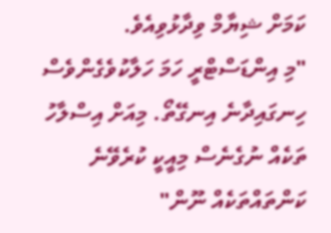ކަމަށް ޝިޔާމް ވިދާޅުވިއެވެ.
"މި އިންޑަސްޓްރީ ހަމަ ހަލާކުވެގެންވެސް ހިނގައިދާނެ އިނގޭތޯ. މިއަށް އިސްލާހު ތަކެއް ނުގެނެސް މިއީކީ ކުރެވޭނެ ކަންތައްތަކެއް ނޫން"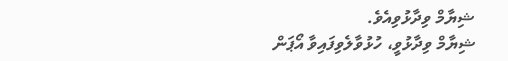ޝިޔާމް ވިދާޅުވިއެވެ.
ޝިޔާމް ވިދާޅުވީ، ހުޅުވާލެވިފައިވާ އޯޕަން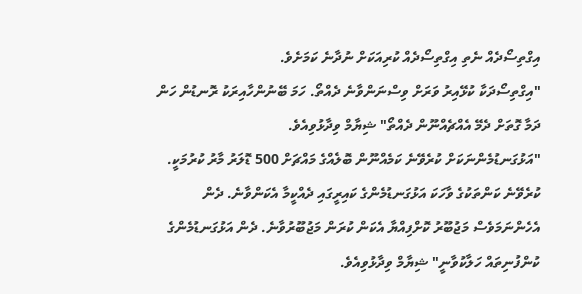އިގްތިސޯދެއް ނެތި އިގްތިސޯދެއް ކުރިއަކަށް ނުދާނެ ކަމަށެވެ.
"އިގްތިސޯދަކާ ކުޅޭއިރު ވަރަށް ވިސްނަންވާނެ ދެއްތޯ. ހަމަ ބޭނުންހާއިރަކު ރޮނޑުން ހަން ދަމާ ގޮތަށް ދެމޭ އެއްޗެއްނޫން ދެއްތޯ" ޝިޔާމް ވިދާޅުވިއެވެ.
"އަޅުގަނޑުމެންނަކަށް ކުރެވޭނެ ކަމެއްނޫން ބޮލެއްގެ މައްޗަށް 500 ޑޮލަރު މާރު ކުރުމަކީ. ކުރެވޭނެ ކަންތަކުގެ ވާހަކަ އަޅުގަނޑުމެންގެ ކައިރީގައި ދެއްކީމާ އެކަންވާނެ. ދެން އެހެންނަމަވެސް މަޖުބޫރު ކޮށްފިއްޔާ އެކަން ކުރަން މަޖުބޫރުވާނެ. ދެން އަޅުގަނޑުމެންގެ ކުންފުނިތައް ހަލާކުވާނީ" ޝިޔާމް ވިދާޅުވިއެވެ.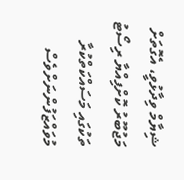ޝިޔާމް ވިދާޅުވީ، އެގޮތަށް މަޖުބޫރު ކޮށްފިއްޔާ ރިސޯޓު ތަކުގައި މަސައްކަތްކުރާ މުވައްޒަފުންނަށްވެސް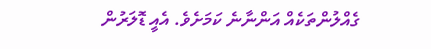ގެއްލުންތަކެއް އަންނާނެ ކަމަށެވެ. އެއީ ޑޮލަރުން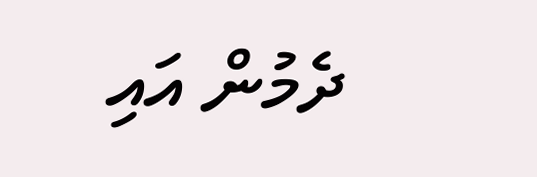ދެމުން އައި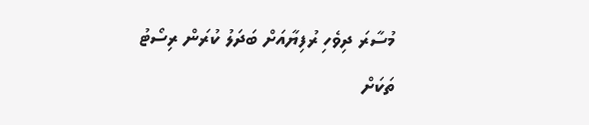މުސާރަ ދިވެހި ރުފިޔާއަށް ބަދަލު ކުރަން ރިސޯޓު ތަކަށް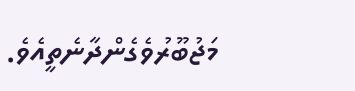މަޖުބޫރުވެގެންދާނެތީއެވެ.